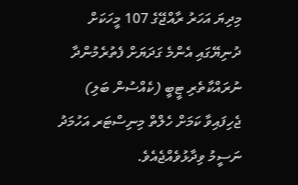މިދިޔަ އަހަރު ރާއްޖޭގެ 107 މީހަކަށް ދުނިޔޭގައި އެންމެ ގަދަޔަށް ފެތުރެމުންދާ ނުރައްކާތެރި ޓީބީ (ކެއްސުން ބަލި) ޖެހިފައިވާ ކަމަށް ހެލްތް މިނިސްޓަރ އަހުމަދު ނަސީމު ވިދާޅުވެއްޖެއެވެ.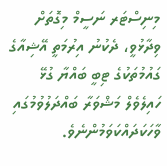މިނިސްޓަރ ނަސީމް މިގޮތަށް ވިދާޅުވީ، ދެކުނު އިރުމަތީ އޭޝިއާގެ ގައުމުތަކުގެ ޓިބީ ބައްޔާ ގުޅޭ ހައިލެވެލް މަޝްވަރާ ބައްދަލުވުމުގައި ވާހަކަދައްކަވަމުންނެވެ.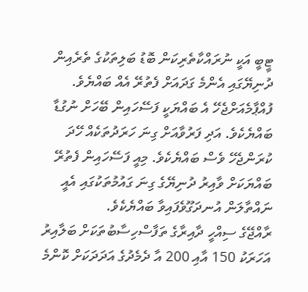ޓީބީ އަކީ ނުރައްކާތެރިކަން ބޮޑު ބަލިތަކުގެ ތެރެއިން ދުނިޔޭގައި އެންމެ ގަދައަށް ފެތުރޭ އެއް ބައްޔެވެ. ފުއްޕާމެއަށްޖެހޭ އެ ބައްޔަކީ ފަސޭހައިން ބޭހަށް ނުގުޑާ ބައްޔެކެވެ. އަދި ފަރުވާއަށް ގިނަ ހަރަދުތަކެއް ހޭދަ ކުރަންޖެހޭ ވެސް ބައްޔެކެވެ. މިއީ ފަސޭހައިން ފެތުރޭ ބައްޔަކަށް ވާއިރު ދުނިޔޭގެ ގިނަ ގައުމުތަކުގައި އެއީ ނައްތާލަން އުނދަގޫވެފައިވާ ބައްޔެކެވެ.
ރާއްޖޭގެ ސިއްހީ ދާއިރާގެ ތަފާސްހިސާބުތަކަށް ބަލާއިރު އަހަރަކު 150 އާއި 200 އާ ދެމެދުގެ އަދަދަކަށް ކޮންމެ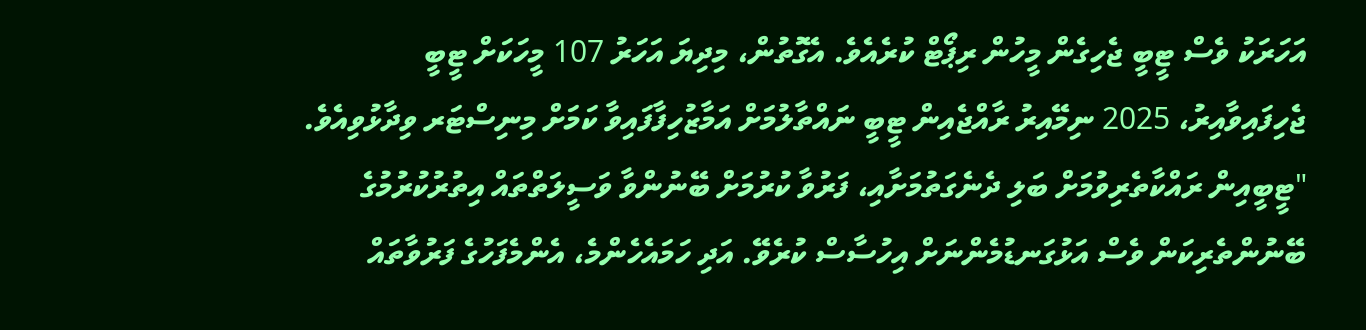އަހަރަކު ވެސް ޓީބީ ޖެހިގެން މީހުން ރިޕޯޓް ކުރެއެވެ. އެގޮތުން، މިދިޔަ އަހަރު 107 މީހަކަށް ޓީބީ ޖެހިފައިވާއިރު، 2025 ނިމޭއިރު ރާއްޖެއިން ޓީބީ ނައްތާލުމަށް އަމާޒުހިފާފައިވާ ކަމަށް މިނިސްޓަރ ވިދާޅުވިއެވެ.
"ޓީބީއިން ރައްކާތެރިވުމަށް ބަލި ދެނެގަތުމަށާއި، ފަރުވާ ކުރުމަށް ބޭނުންވާ ވަސީލަތްތައް އިތުރުކުރުމުގެ ބޭނުންތެރިކަން ވެސް އަޅުގަނޑުމެންނަށް އިހުސާސް ކުރެވޭ. އަދި ހަމައެހެންމެ، އެންމެފަހުގެ ފަރުވާތައް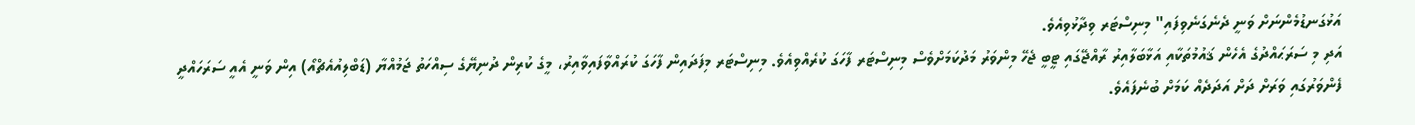އަޅުގަނޑުމެންނަށް ވަނީ ދެނެގަނެވިފައި" މިނިސްޓަރ ވިދާޅުވިއެވެ.
އަދި މި ސަރަޙައްދުގެ އެހެން ޤައުމުތަކާއި އަޅާބަލާއިރު ރާއްޖޭގައި ޓީބީ ޖެހޭ މިންވަރު މަދުކަމަށްވެސް މިނިސްޓަރ ފާހަގަ ކުރެއްވިއެވެ. މިނިސްޓަރ މިފަދައިން ފާހަގަ ކުރައްވާފައިވާއިރު، މީގެ ކުރިން ދުނިޔޭގެ ސިއްހަތު ޖަމުއްޔާ (ޑަބްލިއުއެޗްއޯ) އިން ވަނީ އެއީ ސަރަހައްދީ ފެންވަރުގައި ވަރަށް ދަށް އަދަދެއް ކަމަށް ބުނެފައެވެ.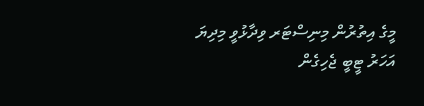މީގެ އިތުރުން މިނިސްޓަރ ވިދާޅުވީ މިދިޔަ އަހަރު ޓީބީ ޖެހިގެން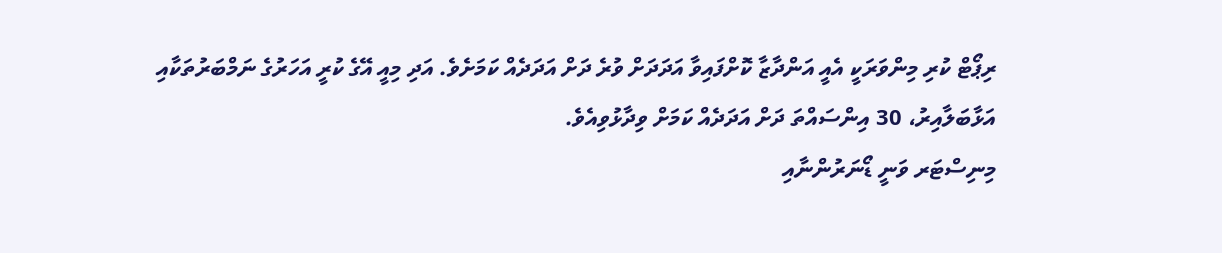ރިޕޯޓް ކުރި މިންވަރަކީ އެއީ އަންދާޒާ ކޮށްފައިވާ އަދަދަށް ވުރެ ދަށް އަދަދެއް ކަމަށެވެ. އަދި މިއީ އޭގެ ކުރީ އަހަރުގެ ނަމްބަރުތަކާއި އަޅާބަލާއިރު، 30 އިންސައްތަ ދަށް އަދަދެއް ކަމަށް ވިދާޅުވިއެވެ.
މިނިސްޓަރ ވަނީ ޑޯނަރުންނާއި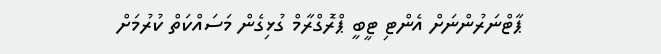ޕާޓްނަރުންނަށް އެންޓި ޓީބީ ޕްރޮގްރާމް ގުޅިގެން މަސައްކަތް ކުރުމަށް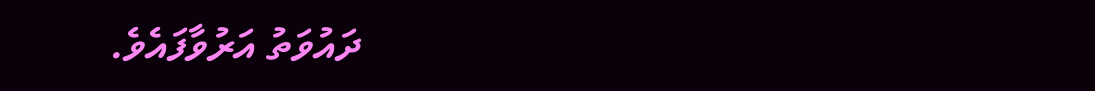ދައުވަތު އަރުވާފައެވެ.